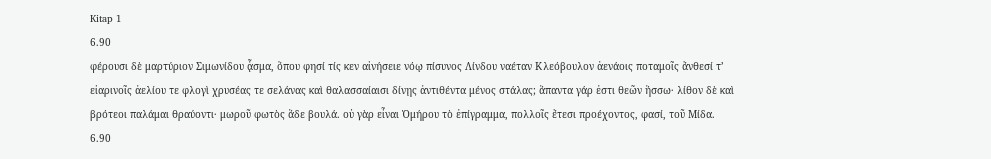Kitap 1
6.90
φέρουσι δὲ μαρτύριον Σιμωνίδου ᾆσμα, ὅπου φησί τίς κεν αἰνήσειε νόῳ πίσυνος Λίνδου ναέταν Κλεόβουλον ἀενάοις ποταμοῖς ἄνθεσί τʼ εἰαρινοῖς ἀελίου τε φλογὶ χρυσέας τε σελάνας καὶ θαλασσαίαισι δίνῃς ἀντιθέντα μένος στάλας; ἅπαντα γάρ ἐστι θεῶν ἥσσω· λίθον δὲ καὶ βρότεοι παλάμαι θραύοντι· μωροῦ φωτὸς ἅδε βουλά. οὐ γὰρ εἶναι Ὁμήρου τὸ ἐπίγραμμα, πολλοῖς ἔτεσι προέχοντος, φασί, τοῦ Μίδα.
6.90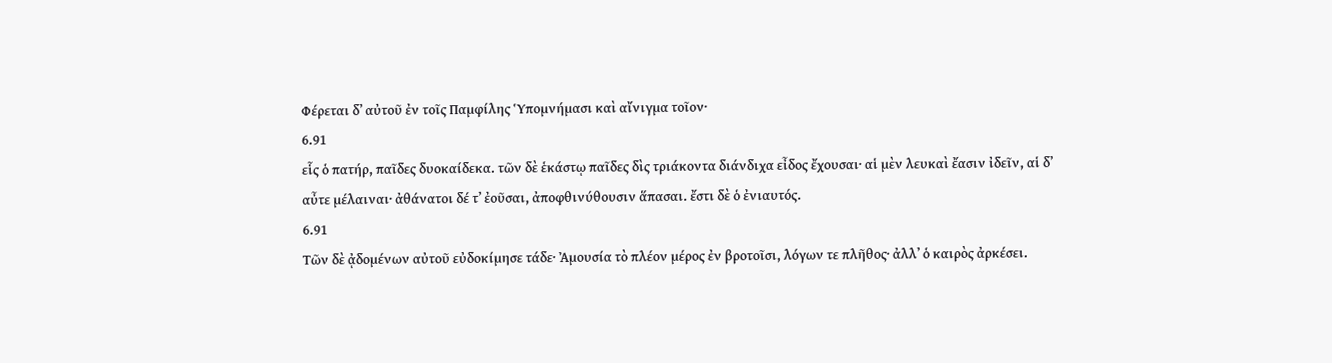Φέρεται δʼ αὐτοῦ ἐν τοῖς Παμφίλης Ὑπομνήμασι καὶ αἴνιγμα τοῖον·
6.91
εἷς ὁ πατήρ, παῖδες δυοκαίδεκα. τῶν δὲ ἑκάστῳ παῖδες δὶς τριάκοντα διάνδιχα εἶδος ἔχουσαι· αἱ μὲν λευκαὶ ἔασιν ἰδεῖν, αἱ δʼ αὖτε μέλαιναι· ἀθάνατοι δέ τʼ ἐοῦσαι, ἀποφθινύθουσιν ἅπασαι. ἔστι δὲ ὁ ἐνιαυτός.
6.91
Τῶν δὲ ᾀδομένων αὐτοῦ εὐδοκίμησε τάδε· Ἀμουσία τὸ πλέον μέρος ἐν βροτοῖσι, λόγων τε πλῆθος· ἀλλʼ ὁ καιρὸς ἀρκέσει.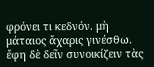φρόνει τι κεδνόν. μὴ μάταιος ἄχαρις γινέσθω. ἔφη δὲ δεῖν συνοικίζειν τὰς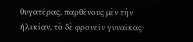θυγατέρας, παρθένους μὲν τὴν ἡλικίαν, τὸ δὲ φρονεῖν γυναῖκας·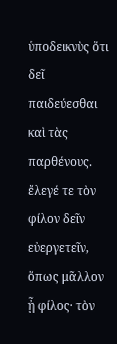ὑποδεικνὺς ὅτι δεῖ παιδεύεσθαι καὶ τὰς παρθένους. ἔλεγέ τε τὸν φίλον δεῖν εὐεργετεῖν, ὅπως μᾶλλον ᾖ φίλος· τὸν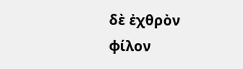δὲ ἐχθρὸν φίλον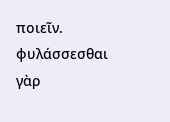ποιεῖν. φυλάσσεσθαι γὰρ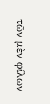τῶν μὲν φίλων